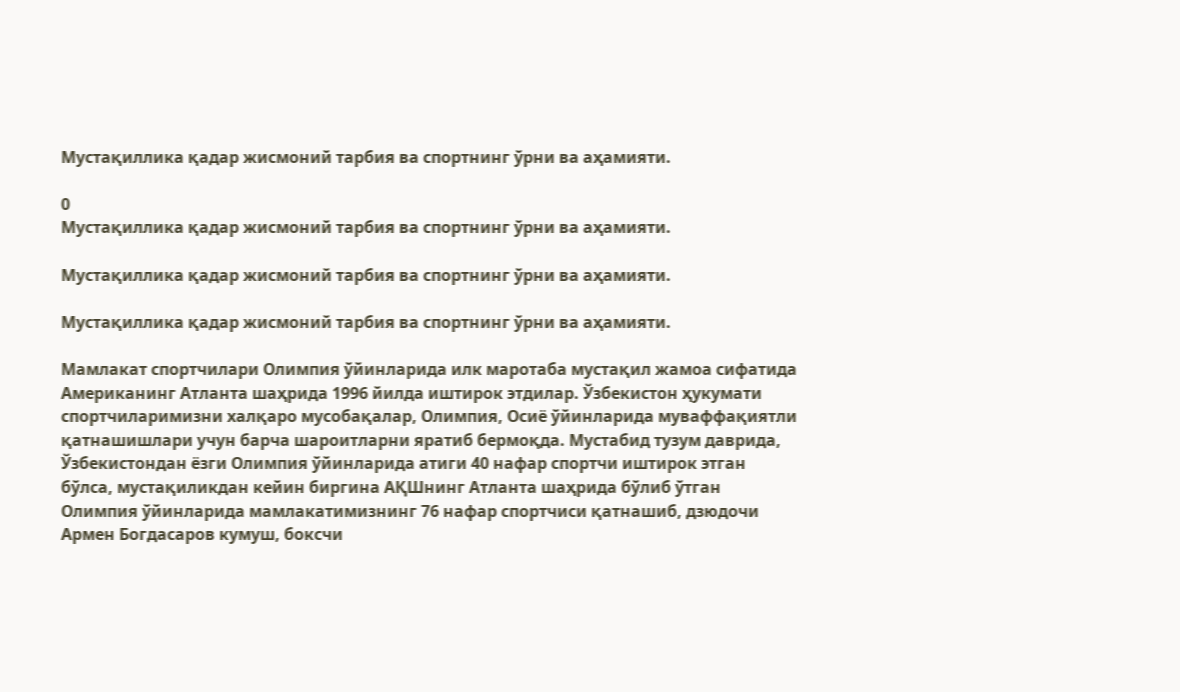Мустақиллика қадар жисмоний тарбия ва спортнинг ўрни ва аҳамияти.

0
Мустақиллика қадар жисмоний тарбия ва спортнинг ўрни ва аҳамияти.

Мустақиллика қадар жисмоний тарбия ва спортнинг ўрни ва аҳамияти.

Мустақиллика қадар жисмоний тарбия ва спортнинг ўрни ва аҳамияти.

Мамлакат спортчилари Олимпия ўйинларида илк маротаба мустақил жамоа сифатида Американинг Атланта шаҳрида 1996 йилда иштирок этдилар. Ўзбекистон ҳукумати спортчиларимизни халқаро мусобақалар, Олимпия, Осиё ўйинларида муваффақиятли қатнашишлари учун барча шароитларни яратиб бермоқда. Мустабид тузум даврида, Ўзбекистондан ёзги Олимпия ўйинларида атиги 40 нафар спортчи иштирок этган бўлса, мустақиликдан кейин биргина АҚШнинг Атланта шаҳрида бўлиб ўтган Олимпия ўйинларида мамлакатимизнинг 76 нафар спортчиси қатнашиб, дзюдочи Армен Богдасаров кумуш, боксчи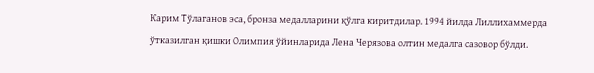Карим Тўлаганов эса, бронза медалларини қўлга киритдилар. 1994 йилда Лиллихаммерда ўтказилган қишки Олимпия ўйинларида Лена Черязова олтин медалга сазовор бўлди.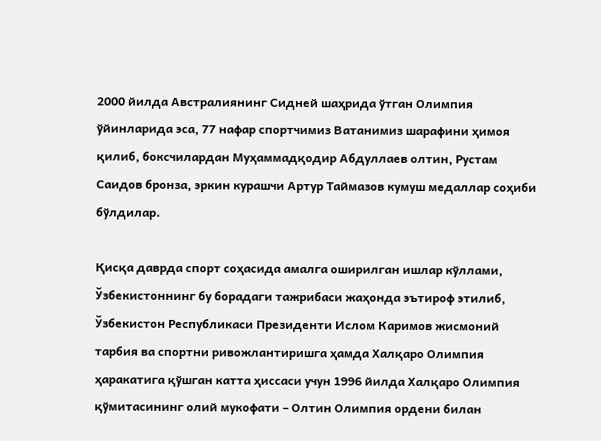2000 йилда Австралиянинг Сидней шаҳрида ўтган Олимпия ўйинларида эса, 77 нафар спортчимиз Ватанимиз шарафини ҳимоя қилиб, боксчилардан Муҳаммадқодир Абдуллаев олтин, Рустам Саидов бронза, эркин курашчи Артур Таймазов кумуш медаллар соҳиби бўлдилар.

Қисқа даврда спорт соҳасида амалга оширилган ишлар кўллами, Ўзбекистоннинг бу борадаги тажрибаси жаҳонда эътироф этилиб, Ўзбекистон Республикаси Президенти Ислом Каримов жисмоний тарбия ва спортни ривожлантиришга ҳамда Халқаро Олимпия ҳаракатига қўшган катта ҳиссаси учун 1996 йилда Халқаро Олимпия қўмитасининг олий мукофати – Олтин Олимпия ордени билан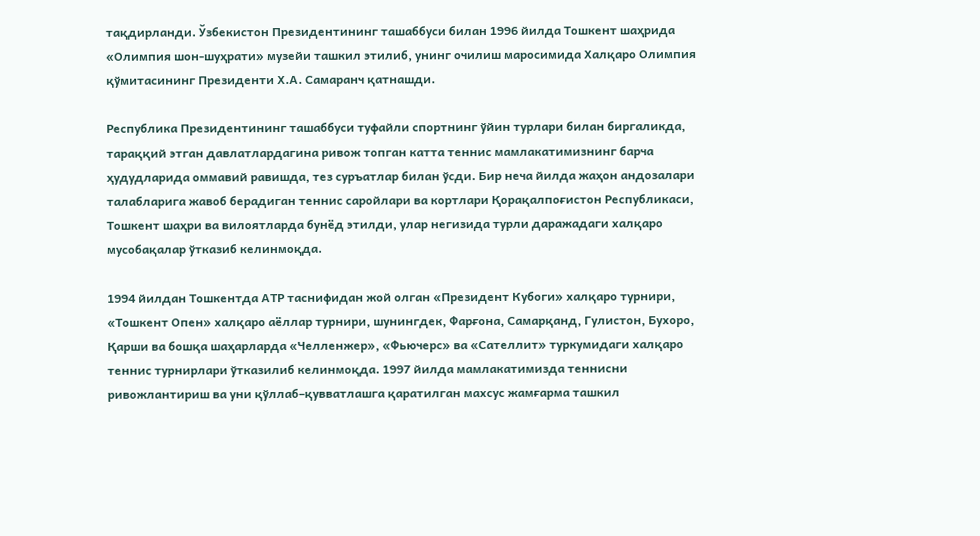тақдирланди. Ўзбекистон Президентининг ташаббуси билан 1996 йилда Тошкент шаҳрида «Олимпия шон-шуҳрати» музейи ташкил этилиб, унинг очилиш маросимида Халқаро Олимпия қўмитасининг Президенти Х.А. Самаранч қатнашди.

Республика Президентининг ташаббуси туфайли спортнинг ўйин турлари билан биргаликда, тараққий этган давлатлардагина ривож топган катта теннис мамлакатимизнинг барча ҳудудларида оммавий равишда, тез суръатлар билан ўсди. Бир неча йилда жаҳон андозалари талабларига жавоб берадиган теннис саройлари ва кортлари Қорақалпоғистон Республикаси, Тошкент шаҳри ва вилоятларда бунёд этилди, улар негизида турли даражадаги халқаро мусобақалар ўтказиб келинмоқда.

1994 йилдан Тошкентда АТР таснифидан жой олган «Президент Кубоги» халқаро турнири, «Тошкент Опен» халқаро аёллар турнири, шунингдек, Фарғона, Самарқанд, Гулистон, Бухоро, Қарши ва бошқа шаҳарларда «Челленжер», «Фьючерс» ва «Сателлит» туркумидаги халқаро теннис турнирлари ўтказилиб келинмоқда. 1997 йилда мамлакатимизда теннисни ривожлантириш ва уни қўллаб–қувватлашга қаратилган махсус жамғарма ташкил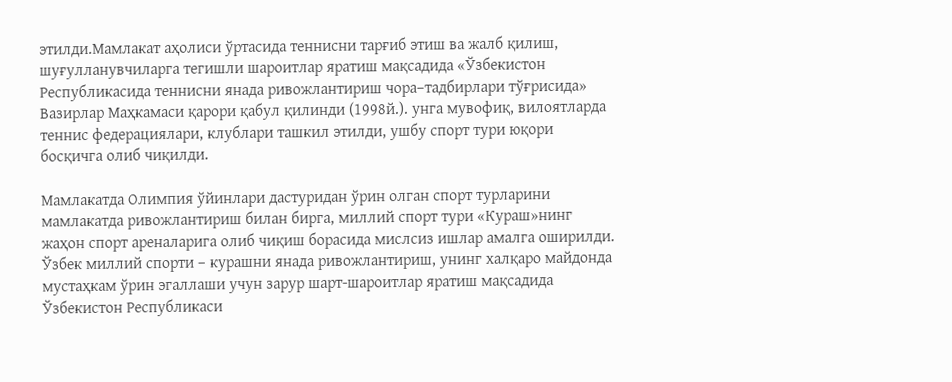этилди.Мамлакат аҳолиси ўртасида теннисни тарғиб этиш ва жалб қилиш, шуғулланувчиларга тегишли шароитлар яратиш мақсадида «Ўзбекистон Республикасида теннисни янада ривожлантириш чора–тадбирлари тўғрисида» Вазирлар Маҳкамаси қарори қабул қилинди (1998й.). унга мувофиқ, вилоятларда теннис федерациялари, клублари ташкил этилди, ушбу спорт тури юқори босқичга олиб чиқилди.

Мамлакатда Олимпия ўйинлари дастуридан ўрин олган спорт турларини мамлакатда ривожлантириш билан бирга, миллий спорт тури «Кураш»нинг жаҳон спорт ареналарига олиб чиқиш борасида мислсиз ишлар амалга оширилди. Ўзбек миллий спорти – курашни янада ривожлантириш, унинг халқаро майдонда мустаҳкам ўрин эгаллаши учун зарур шарт-шароитлар яратиш мақсадида Ўзбекистон Республикаси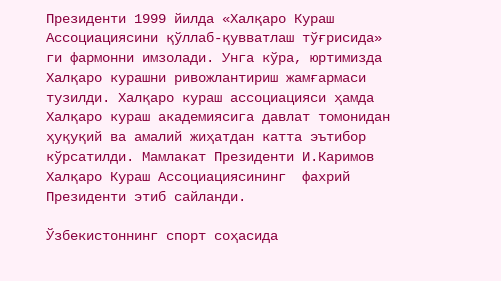Президенти 1999 йилда «Халқаро Кураш Ассоциациясини қўллаб-қувватлаш тўғрисида» ги фармонни имзолади. Унга кўра, юртимизда Халқаро курашни ривожлантириш жамғармаси тузилди. Халқаро кураш ассоциацияси ҳамда Халқаро кураш академиясига давлат томонидан ҳуқуқий ва амалий жиҳатдан катта эътибор кўрсатилди. Мамлакат Президенти И.Каримов Халқаро Кураш Ассоциациясининг  фахрий Президенти этиб сайланди.

Ўзбекистоннинг спорт соҳасида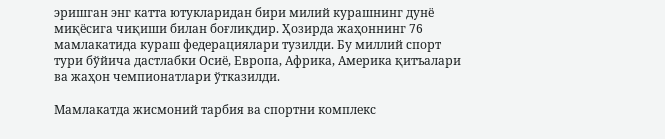эришган энг катта ютукларидан бири милий курашнинг дунё миқёсига чиқиши билан боғлиқдир. Ҳозирда жаҳоннинг 76 мамлакатида кураш федерациялари тузилди. Бу миллий спорт тури бўйича дастлабки Осиё, Европа, Африка, Америка қитъалари ва жаҳон чемпионатлари ўтказилди.

Мамлакатда жисмоний тарбия ва спортни комплекс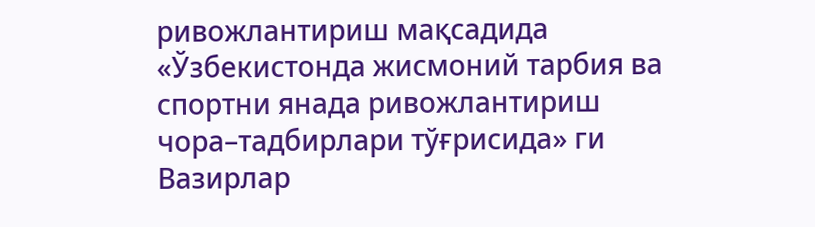ривожлантириш мақсадида «Ўзбекистонда жисмоний тарбия ва спортни янада ривожлантириш чора–тадбирлари тўғрисида» ги Вазирлар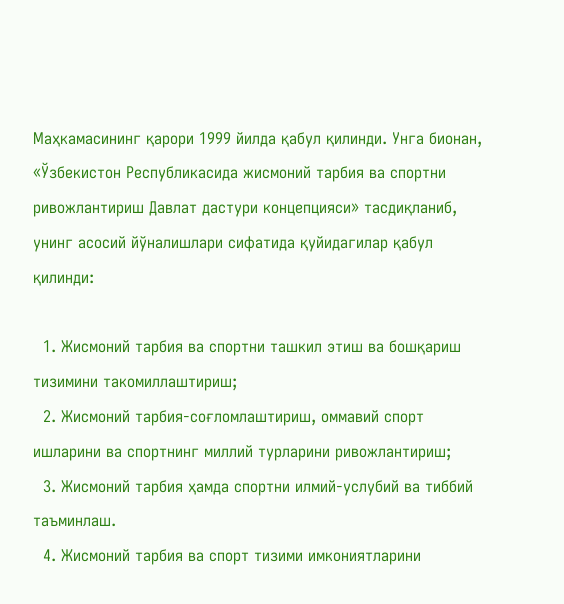Маҳкамасининг қарори 1999 йилда қабул қилинди. Унга бионан, «Ўзбекистон Республикасида жисмоний тарбия ва спортни ривожлантириш Давлат дастури концепцияси» тасдиқланиб, унинг асосий йўналишлари сифатида қуйидагилар қабул қилинди:

  1. Жисмоний тарбия ва спортни ташкил этиш ва бошқариш тизимини такомиллаштириш;
  2. Жисмоний тарбия-соғломлаштириш, оммавий спорт ишларини ва спортнинг миллий турларини ривожлантириш;
  3. Жисмоний тарбия ҳамда спортни илмий-услубий ва тиббий таъминлаш.
  4. Жисмоний тарбия ва спорт тизими имкониятларини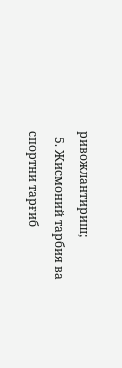ривожлантириш;
  5. Жисмоний тарбия ва спортни тарғиб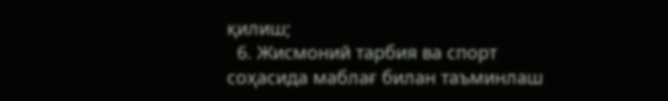қилиш;
  6. Жисмоний тарбия ва спорт соҳасида маблағ билан таъминлаш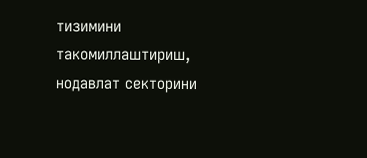тизимини такомиллаштириш, нодавлат секторини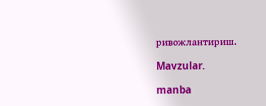ривожлантириш.

Mavzular.

manba